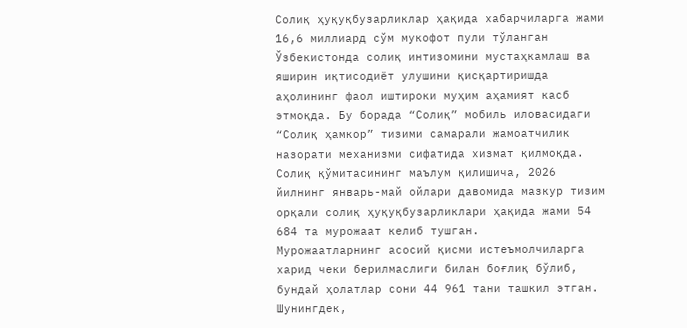Солиқ ҳуқуқбузарликлар ҳақида хабарчиларга жами 16,6 миллиард сўм мукофот пули тўланган
Ўзбекистонда солиқ интизомини мустаҳкамлаш ва яширин иқтисодиёт улушини қисқартиришда аҳолининг фаол иштироки муҳим аҳамият касб этмоқда. Бу борада “Солиқ” мобиль иловасидаги “Солиқ ҳамкор” тизими самарали жамоатчилик назорати механизми сифатида хизмат қилмоқда.
Солиқ қўмитасининг маълум қилишича, 2026 йилнинг январь-май ойлари давомида мазкур тизим орқали солиқ ҳуқуқбузарликлари ҳақида жами 54 684 та мурожаат келиб тушган.
Мурожаатларнинг асосий қисми истеъмолчиларга харид чеки берилмаслиги билан боғлиқ бўлиб, бундай ҳолатлар сони 44 961 тани ташкил этган. Шунингдек,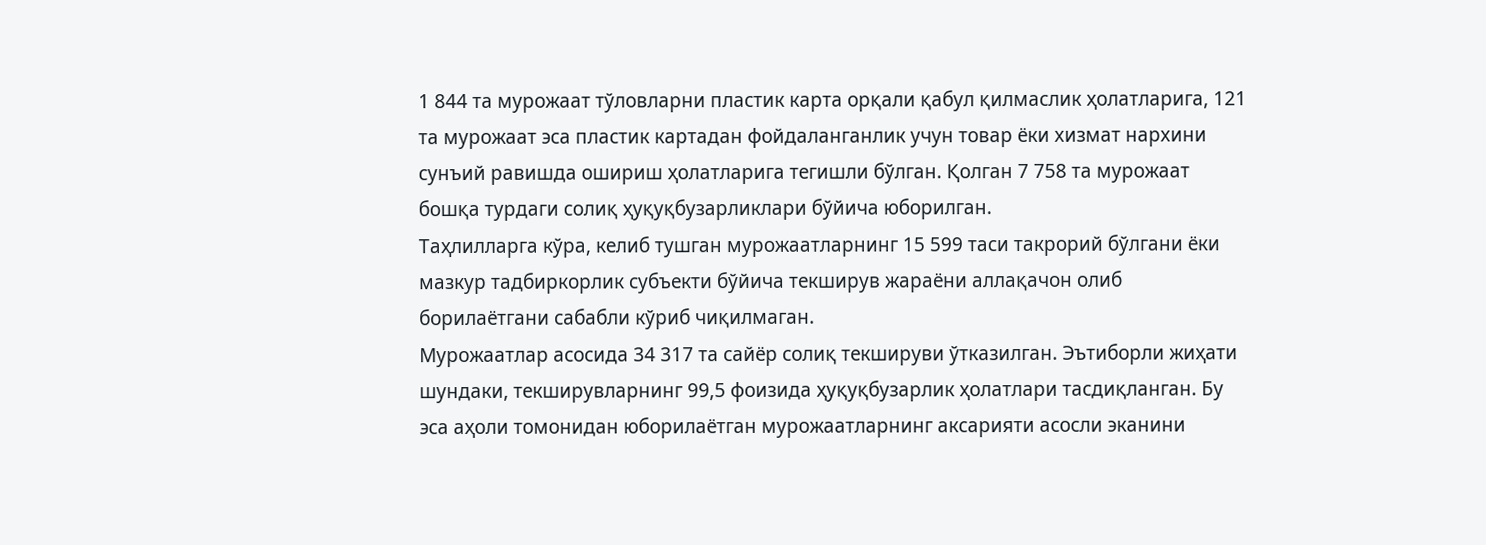1 844 та мурожаат тўловларни пластик карта орқали қабул қилмаслик ҳолатларига, 121 та мурожаат эса пластик картадан фойдаланганлик учун товар ёки хизмат нархини сунъий равишда ошириш ҳолатларига тегишли бўлган. Қолган 7 758 та мурожаат бошқа турдаги солиқ ҳуқуқбузарликлари бўйича юборилган.
Таҳлилларга кўра, келиб тушган мурожаатларнинг 15 599 таси такрорий бўлгани ёки мазкур тадбиркорлик субъекти бўйича текширув жараёни аллақачон олиб борилаётгани сабабли кўриб чиқилмаган.
Мурожаатлар асосида 34 317 та сайёр солиқ текшируви ўтказилган. Эътиборли жиҳати шундаки, текширувларнинг 99,5 фоизида ҳуқуқбузарлик ҳолатлари тасдиқланган. Бу эса аҳоли томонидан юборилаётган мурожаатларнинг аксарияти асосли эканини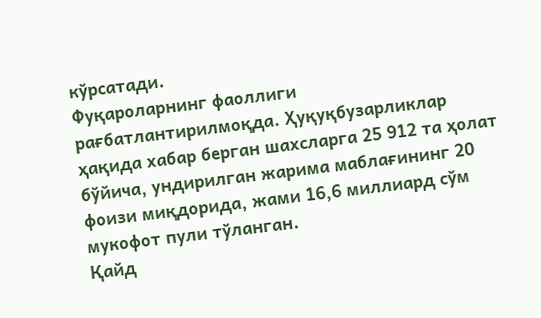кўрсатади.
Фуқароларнинг фаоллиги рағбатлантирилмоқда. Ҳуқуқбузарликлар ҳақида хабар берган шахсларга 25 912 та ҳолат бўйича, ундирилган жарима маблағининг 20 фоизи миқдорида, жами 16,6 миллиард сўм мукофот пули тўланган.
Қайд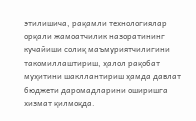этилишича, рақамли технологиялар орқали жамоатчилик назоратининг кучайиши солиқ маъмуриятчилигини такомиллаштириш, ҳалол рақобат муҳитини шакллантириш ҳамда давлат бюджети даромадларини оширишга хизмат қилмоқда.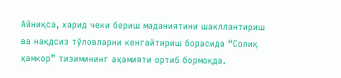Айниқса, харид чеки бериш маданиятини шакллантириш ва нақдсиз тўловларни кенгайтириш борасида “Солиқ ҳамкор” тизимининг аҳамияти ортиб бормоқда.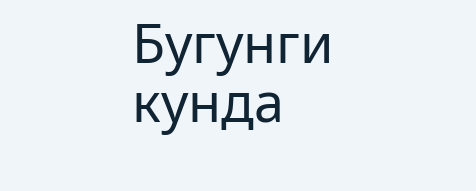Бугунги кунда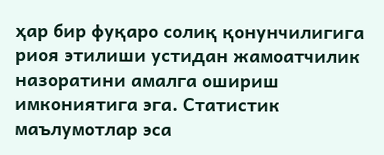ҳар бир фуқаро солиқ қонунчилигига риоя этилиши устидан жамоатчилик назоратини амалга ошириш имкониятига эга. Статистик маълумотлар эса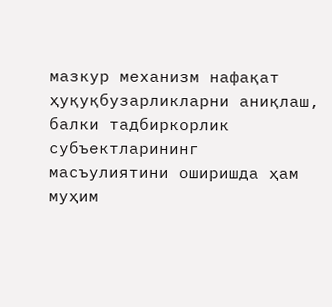мазкур механизм нафақат ҳуқуқбузарликларни аниқлаш, балки тадбиркорлик субъектларининг масъулиятини оширишда ҳам муҳим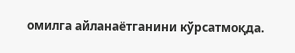омилга айланаётганини кўрсатмоқда.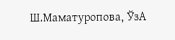Ш.Маматуропова, ЎзА